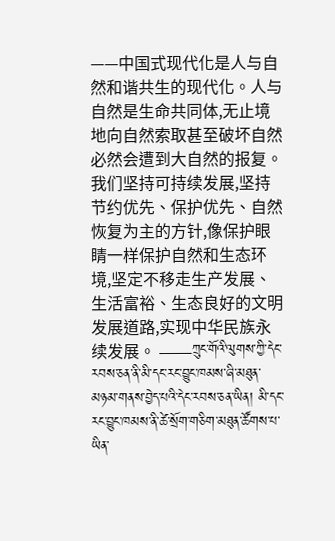——中国式现代化是人与自然和谐共生的现代化。人与自然是生命共同体,无止境地向自然索取甚至破坏自然必然会遭到大自然的报复。我们坚持可持续发展,坚持节约优先、保护优先、自然恢复为主的方针,像保护眼睛一样保护自然和生态环境,坚定不移走生产发展、生活富裕、生态良好的文明发展道路,实现中华民族永续发展。 ——ཀྲུང་གོའི་ལུགས་ཀྱི་དེང་རབས་ཅན་ནི་མི་དང་རང་བྱུང་ཁམས་ཞི་མཐུན་མཉམ་གནས་བྱེད་པའི་དེང་རབས་ཅན་ཡིན། མི་དང་རང་བྱུང་ཁམས་ནི་ཚེ་སྲོག་གཅིག་མཐུན་ཚོགས་པ་ཡིན་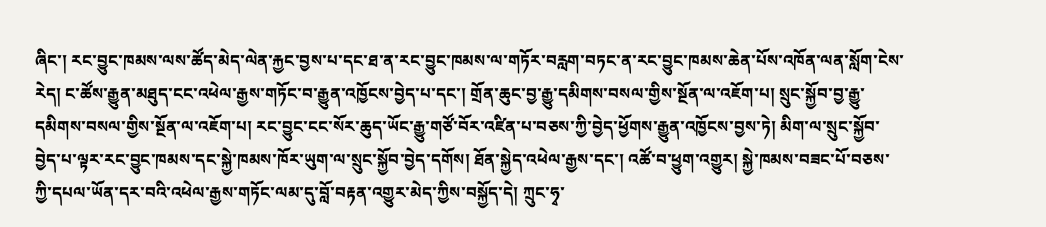ཞིང་། རང་བྱུང་ཁམས་ལས་ཚོད་མེད་ལེན་རྐྱང་བྱས་པ་དང་ཐ་ན་རང་བྱུང་ཁམས་ལ་གཏོར་བརླག་བཏང་ན་རང་བྱུང་ཁམས་ཆེན་པོས་འཁོན་ལན་སློག་ངེས་རེད། ང་ཚོས་རྒྱུན་མཐུད་ངང་འཕེལ་རྒྱས་གཏོང་བ་རྒྱུན་འཁྱོངས་བྱེད་པ་དང་། གྲོན་ཆུང་བྱ་རྒྱུ་དམིགས་བསལ་གྱིས་སྔོན་ལ་འཇོག་པ། སྲུང་སྐྱོབ་བྱ་རྒྱུ་དམིགས་བསལ་གྱིས་སྔོན་ལ་འཇོག་པ། རང་བྱུང་ངང་སོར་ཆུད་ཡོང་རྒྱུ་གཙོ་བོར་འཛིན་པ་བཅས་ཀྱི་བྱེད་ཕྱོགས་རྒྱུན་འཁྱོངས་བྱས་ཏེ། མིག་ལ་སྲུང་སྐྱོབ་བྱེད་པ་ལྟར་རང་བྱུང་ཁམས་དང་སྐྱེ་ཁམས་ཁོར་ཡུག་ལ་སྲུང་སྐྱོབ་བྱེད་དགོས། ཐོན་སྐྱེད་འཕེལ་རྒྱས་དང་། འཚོ་བ་ཕྱུག་འགྱུར། སྐྱེ་ཁམས་བཟང་པོ་བཅས་ཀྱི་དཔལ་ཡོན་དར་བའི་འཕེལ་རྒྱས་གཏོང་ལམ་དུ་བློ་བརྟན་འགྱུར་མེད་ཀྱིས་བསྐྱོད་དེ། ཀྲུང་ཧྭ་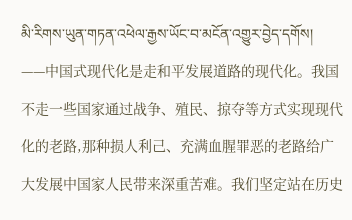མི་རིགས་ཡུན་གཏན་འཕེལ་རྒྱས་ཡོང་བ་མངོན་འགྱུར་བྱེད་དགོས།
——中国式现代化是走和平发展道路的现代化。我国不走一些国家通过战争、殖民、掠夺等方式实现现代化的老路,那种损人利己、充满血腥罪恶的老路给广大发展中国家人民带来深重苦难。我们坚定站在历史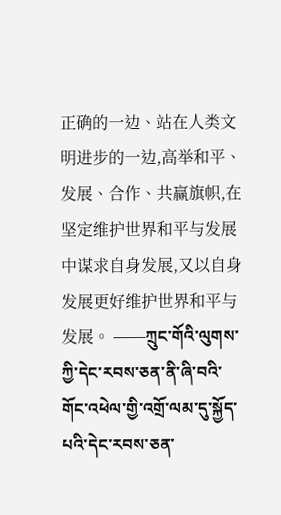正确的一边、站在人类文明进步的一边,高举和平、发展、合作、共赢旗帜,在坚定维护世界和平与发展中谋求自身发展,又以自身发展更好维护世界和平与发展。 ——ཀྲུང་གོའི་ལུགས་ཀྱི་དེང་རབས་ཅན་ནི་ཞི་བའི་གོང་འཕེལ་གྱི་འགྲོ་ལམ་དུ་སྐྱོད་པའི་དེང་རབས་ཅན་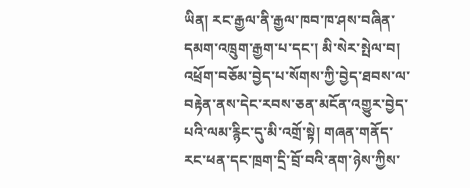ཡིན། རང་རྒྱལ་ནི་རྒྱལ་ཁབ་ཁ་ཤས་བཞིན་དམག་འཁྲུག་རྒྱག་པ་དང་། མི་སེར་སྤེལ་བ། འཕྲོག་བཅོམ་བྱེད་པ་སོགས་ཀྱི་བྱེད་ཐབས་ལ་བརྟེན་ནས་དེང་རབས་ཅན་མངོན་འགྱུར་བྱེད་པའི་ལམ་རྙིང་དུ་མི་འགྲོ་སྟེ། གཞན་གནོད་རང་ཕན་དང་ཁྲག་དྲི་བྲོ་བའི་ནག་ཉེས་ཀྱིས་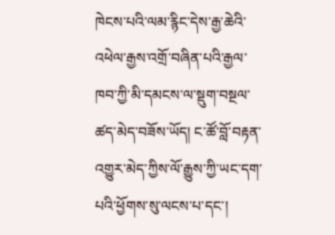ཁེངས་པའི་ལམ་རྙིང་དེས་རྒྱ་ཆེའི་འཕེལ་རྒྱས་འགྲོ་བཞིན་པའི་རྒྱལ་ཁབ་ཀྱི་མི་དམངས་ལ་སྡུག་བསྔལ་ཚད་མེད་བཟོས་ཡོད། ང་ཚོ་བློ་བརྟན་འགྱུར་མེད་ཀྱིས་ལོ་རྒྱུས་ཀྱི་ཡང་དག་པའི་ཕྱོགས་སུ་ལངས་པ་དང་།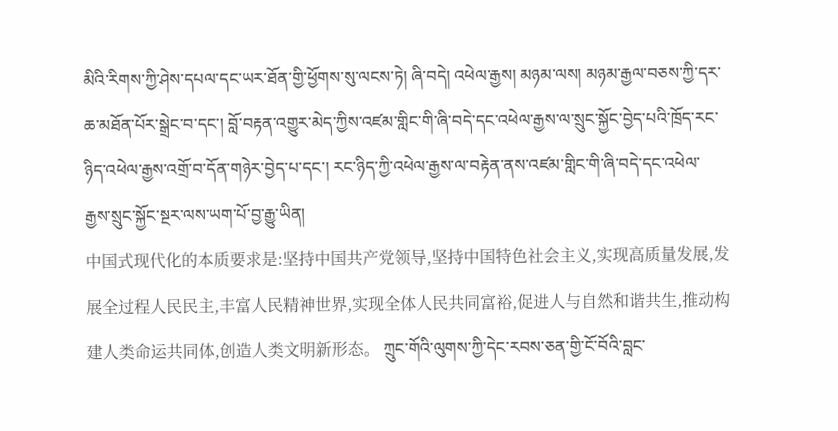མིའི་རིགས་ཀྱི་ཤེས་དཔལ་དང་ཡར་ཐོན་གྱི་ཕྱོགས་སུ་ལངས་ཏེ། ཞི་བདེ། འཕེལ་རྒྱས། མཉམ་ལས། མཉམ་རྒྱལ་བཅས་ཀྱི་དར་ཆ་མཐོན་པོར་སྒྲེང་བ་དང་། བློ་བརྟན་འགྱུར་མེད་ཀྱིས་འཛམ་གླིང་གི་ཞི་བདེ་དང་འཕེལ་རྒྱས་ལ་སྲུང་སྐྱོང་བྱེད་པའི་ཁྲོད་རང་ཉིད་འཕེལ་རྒྱས་འགྲོ་བ་དོན་གཉེར་བྱེད་པ་དང་། རང་ཉིད་ཀྱི་འཕེལ་རྒྱས་ལ་བརྟེན་ནས་འཛམ་གླིང་གི་ཞི་བདེ་དང་འཕེལ་རྒྱས་སྲུང་སྐྱོང་སྔར་ལས་ཡག་པོ་བྱ་རྒྱུ་ཡིན།
中国式现代化的本质要求是:坚持中国共产党领导,坚持中国特色社会主义,实现高质量发展,发展全过程人民民主,丰富人民精神世界,实现全体人民共同富裕,促进人与自然和谐共生,推动构建人类命运共同体,创造人类文明新形态。 ཀྲུང་གོའི་ལུགས་ཀྱི་དེང་རབས་ཅན་གྱི་ངོ་བོའི་བླང་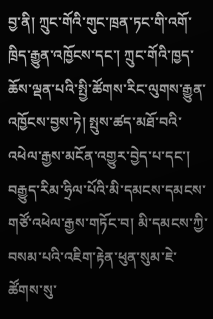བྱ་ནི། ཀྲུང་གོའི་གུང་ཁྲན་ཏང་གི་འགོ་ཁྲིད་རྒྱུན་འཁྱོངས་དང་། ཀྲུང་གོའི་ཁྱད་ཆོས་ལྡན་པའི་སྤྱི་ཚོགས་རིང་ལུགས་རྒྱུན་འཁྱོངས་བྱས་ཏེ། སྤུས་ཚད་མཐོ་བའི་འཕེལ་རྒྱས་མངོན་འགྱུར་བྱེད་པ་དང་། བརྒྱུད་རིམ་ཧྲིལ་པོའི་མི་དམངས་དམངས་གཙོ་འཕེལ་རྒྱས་གཏོང་བ། མི་དམངས་ཀྱི་བསམ་པའི་འཇིག་རྟེན་ཕུན་སུམ་ཇེ་ཚོགས་སུ་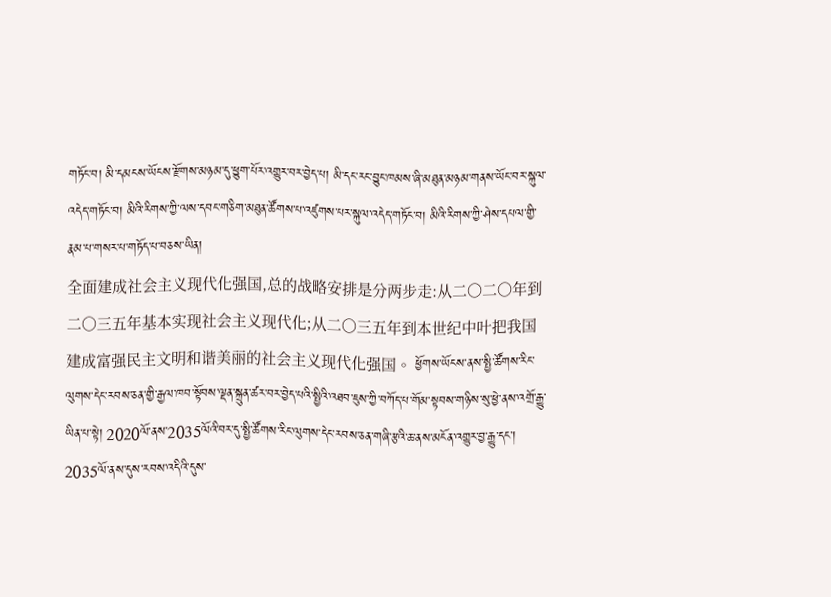གཏོང་བ། མི་དམངས་ཡོངས་རྫོགས་མཉམ་དུ་ཕྱུག་པོར་འགྱུར་བར་བྱེད་པ། མི་དང་རང་བྱུང་ཁམས་ཞི་མཐུན་མཉམ་གནས་ཡོང་བར་སྐུལ་འདེད་གཏོང་བ། མིའི་རིགས་ཀྱི་ལས་དབང་གཅིག་མཐུན་ཚོགས་པ་འཛུགས་པར་སྐུལ་འདེད་གཏོང་བ། མིའི་རིགས་ཀྱི་ཤེས་དཔལ་གྱི་རྣམ་པ་གསར་པ་གཏོད་པ་བཅས་ཡིན།
全面建成社会主义现代化强国,总的战略安排是分两步走:从二〇二〇年到二〇三五年基本实现社会主义现代化;从二〇三五年到本世纪中叶把我国建成富强民主文明和谐美丽的社会主义现代化强国。 ཕྱོགས་ཡོངས་ནས་སྤྱི་ཚོགས་རིང་ལུགས་དེང་རབས་ཅན་གྱི་རྒྱལ་ཁབ་སྟོབས་ལྡན་སྐྲུན་ཚར་བར་བྱེད་པའི་སྤྱིའི་འཐབ་ཇུས་ཀྱི་བཀོད་པ་གོམ་སྟབས་གཉིས་སུ་ཕྱེ་ནས་འགྲོ་རྒྱུ་ཡིན་པ་སྟེ། 2020ལོ་ནས་2035ལོའི་བར་དུ་སྤྱི་ཚོགས་རིང་ལུགས་དེང་རབས་ཅན་གཞི་རྩའི་ཆ་ནས་མངོན་འགྱུར་བྱ་རྒྱུ་དང་། 2035ལོ་ནས་དུས་རབས་འདིའི་དུས་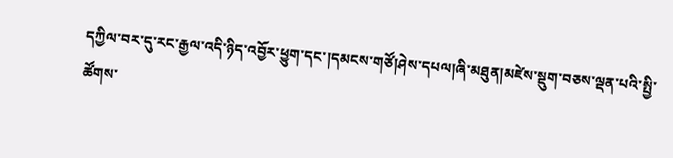དཀྱིལ་བར་དུ་རང་རྒྱལ་འདི་ཉིད་འབྱོར་ཕྱུག་དང་།དམངས་གཙོ།ཤེས་དཔལ།ཞི་མཐུན།མཛེས་སྡུག་བཅས་ལྡན་པའི་སྤྱི་ཚོགས་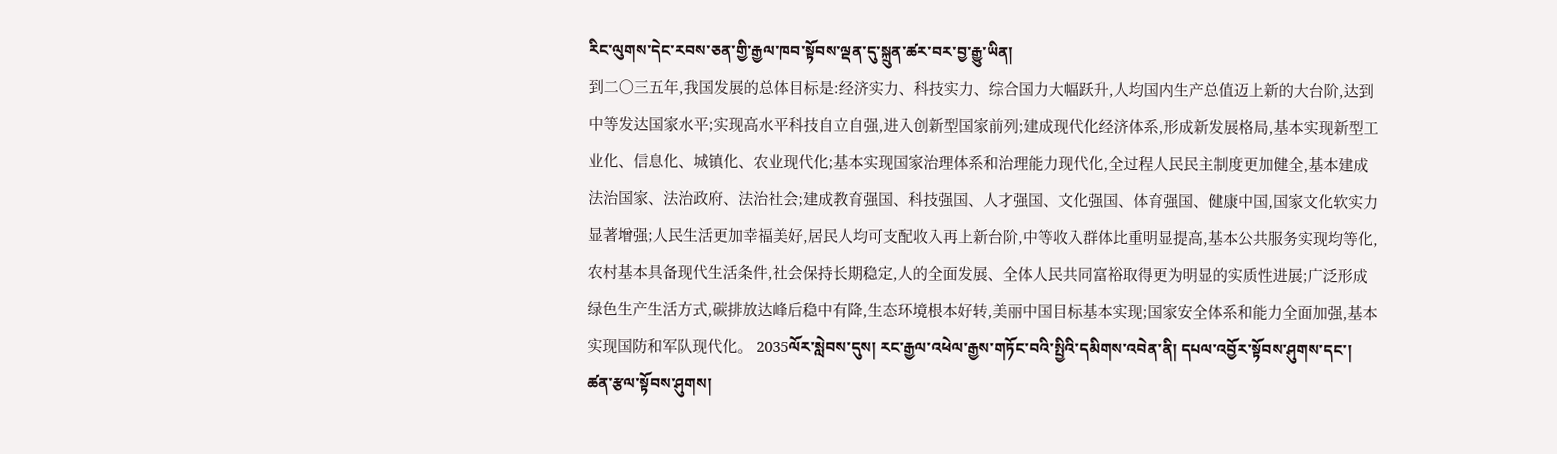རིང་ལུགས་དེང་རབས་ཅན་གྱི་རྒྱལ་ཁབ་སྟོབས་ལྡན་དུ་སྐྲུན་ཚར་བར་བྱ་རྒྱུ་ཡིན།
到二〇三五年,我国发展的总体目标是:经济实力、科技实力、综合国力大幅跃升,人均国内生产总值迈上新的大台阶,达到中等发达国家水平;实现高水平科技自立自强,进入创新型国家前列;建成现代化经济体系,形成新发展格局,基本实现新型工业化、信息化、城镇化、农业现代化;基本实现国家治理体系和治理能力现代化,全过程人民民主制度更加健全,基本建成法治国家、法治政府、法治社会;建成教育强国、科技强国、人才强国、文化强国、体育强国、健康中国,国家文化软实力显著增强;人民生活更加幸福美好,居民人均可支配收入再上新台阶,中等收入群体比重明显提高,基本公共服务实现均等化,农村基本具备现代生活条件,社会保持长期稳定,人的全面发展、全体人民共同富裕取得更为明显的实质性进展;广泛形成绿色生产生活方式,碳排放达峰后稳中有降,生态环境根本好转,美丽中国目标基本实现;国家安全体系和能力全面加强,基本实现国防和军队现代化。 2035ལོར་སླེབས་དུས། རང་རྒྱལ་འཕེལ་རྒྱས་གཏོང་བའི་སྤྱིའི་དམིགས་འབེན་ནི། དཔལ་འབྱོར་སྟོབས་ཤུགས་དང་། ཚན་རྩལ་སྟོབས་ཤུགས།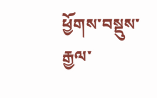ཕྱོགས་བསྡུས་རྒྱལ་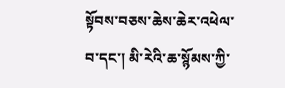སྟོབས་བཅས་ཆེས་ཆེར་འཕེལ་བ་དང་། མི་རེའི་ཆ་སྙོམས་ཀྱི་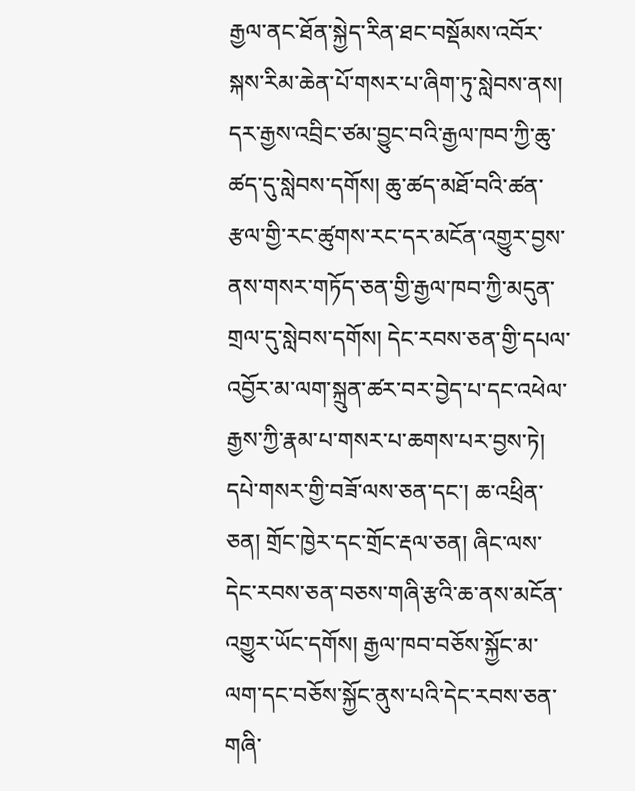རྒྱལ་ནང་ཐོན་སྐྱེད་རིན་ཐང་བསྡོམས་འབོར་སྐས་རིམ་ཆེན་པོ་གསར་པ་ཞིག་ཏུ་སླེབས་ནས། དར་རྒྱས་འབྲིང་ཙམ་བྱུང་བའི་རྒྱལ་ཁབ་ཀྱི་ཆུ་ཚད་དུ་སླེབས་དགོས། ཆུ་ཚད་མཐོ་བའི་ཚན་རྩལ་གྱི་རང་ཚུགས་རང་དར་མངོན་འགྱུར་བྱས་ནས་གསར་གཏོད་ཅན་གྱི་རྒྱལ་ཁབ་ཀྱི་མདུན་གྲལ་དུ་སླེབས་དགོས། དེང་རབས་ཅན་གྱི་དཔལ་འབྱོར་མ་ལག་སྐྲུན་ཚར་བར་བྱེད་པ་དང་འཕེལ་རྒྱས་ཀྱི་རྣམ་པ་གསར་པ་ཆགས་པར་བྱས་ཏེ། དཔེ་གསར་གྱི་བཟོ་ལས་ཅན་དང་། ཆ་འཕྲིན་ཅན། གྲོང་ཁྱེར་དང་གྲོང་རྡལ་ཅན། ཞིང་ལས་དེང་རབས་ཅན་བཅས་གཞི་རྩའི་ཆ་ནས་མངོན་འགྱུར་ཡོང་དགོས། རྒྱལ་ཁབ་བཅོས་སྐྱོང་མ་ལག་དང་བཅོས་སྐྱོང་ནུས་པའི་དེང་རབས་ཅན་གཞི་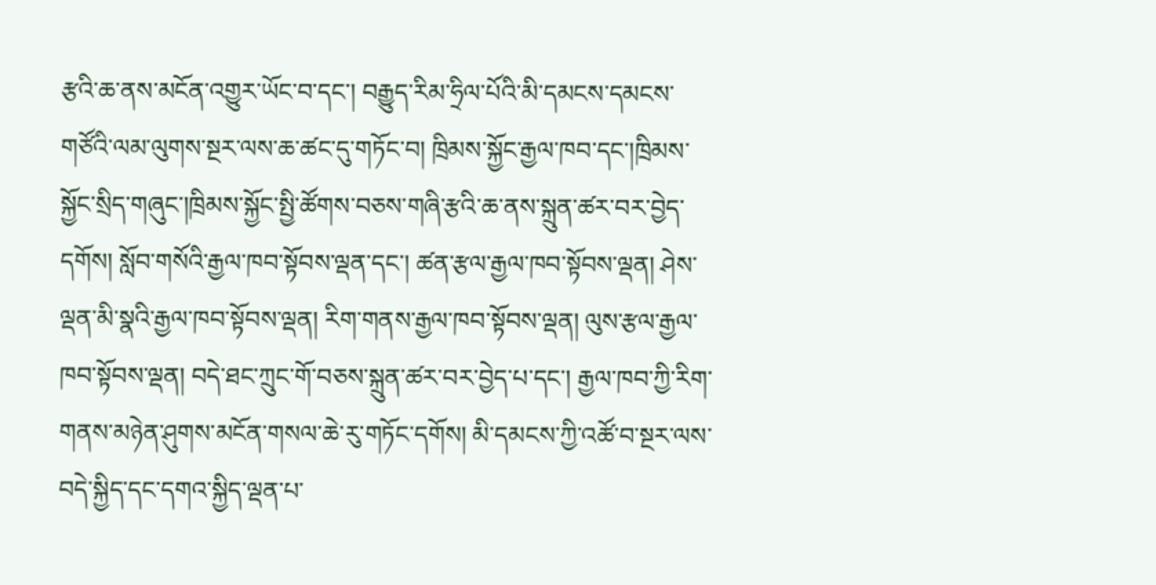རྩའི་ཆ་ནས་མངོན་འགྱུར་ཡོང་བ་དང་། བརྒྱུད་རིམ་ཧྲིལ་པོའི་མི་དམངས་དམངས་གཙོའི་ལམ་ལུགས་སྔར་ལས་ཆ་ཚང་དུ་གཏོང་བ། ཁྲིམས་སྐྱོང་རྒྱལ་ཁབ་དང་།ཁྲིམས་སྐྱོང་སྲིད་གཞུང་།ཁྲིམས་སྐྱོང་སྤྱི་ཚོགས་བཅས་གཞི་རྩའི་ཆ་ནས་སྐྲུན་ཚར་བར་བྱེད་དགོས། སློབ་གསོའི་རྒྱལ་ཁབ་སྟོབས་ལྡན་དང་། ཚན་རྩལ་རྒྱལ་ཁབ་སྟོབས་ལྡན། ཤེས་ལྡན་མི་སྣའི་རྒྱལ་ཁབ་སྟོབས་ལྡན། རིག་གནས་རྒྱལ་ཁབ་སྟོབས་ལྡན། ལུས་རྩལ་རྒྱལ་ཁབ་སྟོབས་ལྡན། བདེ་ཐང་ཀྲུང་གོ་བཅས་སྐྲུན་ཚར་བར་བྱེད་པ་དང་། རྒྱལ་ཁབ་ཀྱི་རིག་གནས་མཉེན་ཤུགས་མངོན་གསལ་ཆེ་རུ་གཏོང་དགོས། མི་དམངས་ཀྱི་འཚོ་བ་སྔར་ལས་བདེ་སྐྱིད་དང་དགའ་སྐྱིད་ལྡན་པ་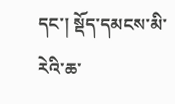དང་། སྡོད་དམངས་མི་རེའི་ཆ་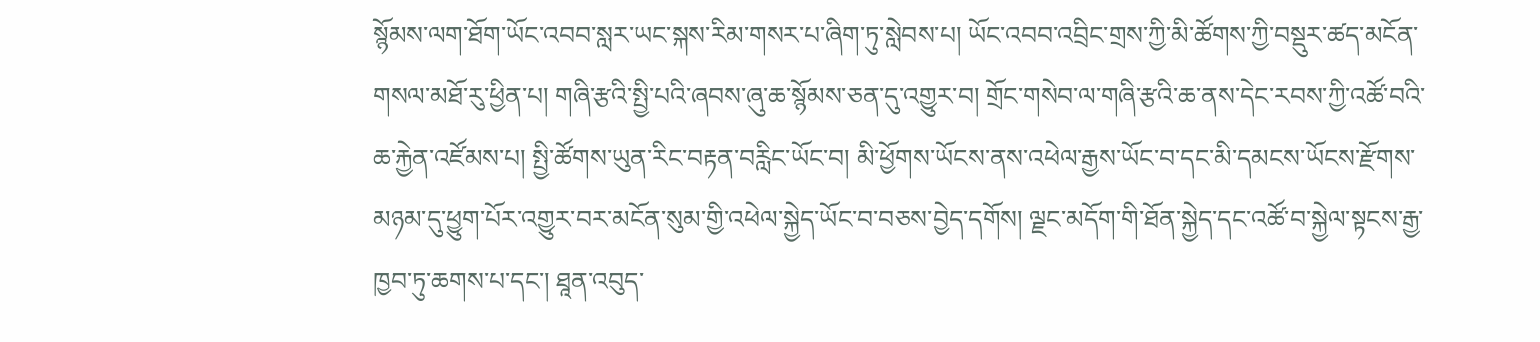སྙོམས་ལག་ཐོག་ཡོང་འབབ་སླར་ཡང་སྐས་རིམ་གསར་པ་ཞིག་ཏུ་སླེབས་པ། ཡོང་འབབ་འབྲིང་གྲས་ཀྱི་མི་ཚོགས་ཀྱི་བསྡུར་ཚད་མངོན་གསལ་མཐོ་རུ་ཕྱིན་པ། གཞི་རྩའི་སྤྱི་པའི་ཞབས་ཞུ་ཆ་སྙོམས་ཅན་དུ་འགྱུར་བ། གྲོང་གསེབ་ལ་གཞི་རྩའི་ཆ་ནས་དེང་རབས་ཀྱི་འཚོ་བའི་ཆ་རྐྱེན་འཛོམས་པ། སྤྱི་ཚོགས་ཡུན་རིང་བརྟན་བརླིང་ཡོང་བ། མི་ཕྱོགས་ཡོངས་ནས་འཕེལ་རྒྱས་ཡོང་བ་དང་མི་དམངས་ཡོངས་རྫོགས་མཉམ་དུ་ཕྱུག་པོར་འགྱུར་བར་མངོན་སུམ་གྱི་འཕེལ་སྐྱེད་ཡོང་བ་བཅས་བྱེད་དགོས། ལྗང་མདོག་གི་ཐོན་སྐྱེད་དང་འཚོ་བ་སྐྱེལ་སྟངས་རྒྱ་ཁྱབ་ཏུ་ཆགས་པ་དང་། ཐཱན་འབུད་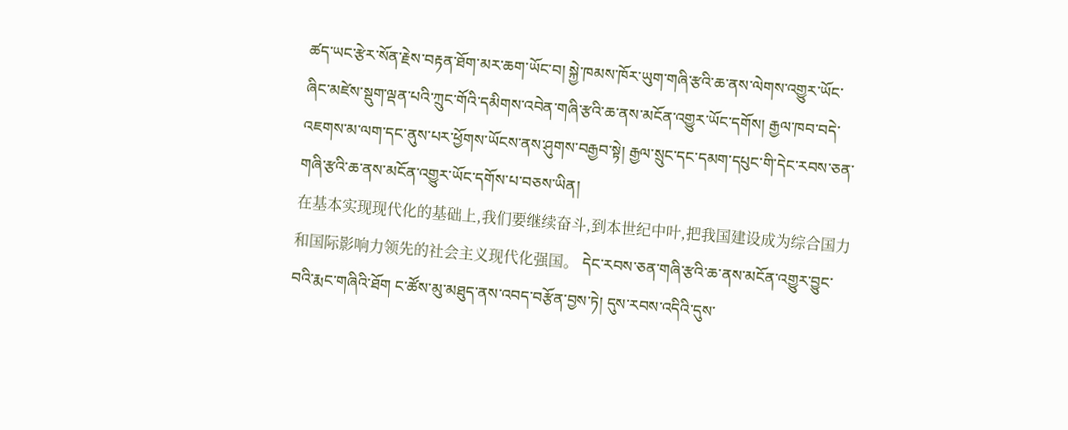ཚད་ཡང་རྩེར་སོན་རྗེས་བརྟན་ཐོག་མར་ཆག་ཡོང་བ། སྐྱེ་ཁམས་ཁོར་ཡུག་གཞི་རྩའི་ཆ་ནས་ལེགས་འགྱུར་ཡོང་ཞིང་མཛེས་སྡུག་ལྡན་པའི་ཀྲུང་གོའི་དམིགས་འབེན་གཞི་རྩའི་ཆ་ནས་མངོན་འགྱུར་ཡོང་དགོས། རྒྱལ་ཁབ་བདེ་འཇགས་མ་ལག་དང་ནུས་པར་ཕྱོགས་ཡོངས་ནས་ཤུགས་བརྒྱབ་སྟེ། རྒྱལ་སྲུང་དང་དམག་དཔུང་གི་དེང་རབས་ཅན་གཞི་རྩའི་ཆ་ནས་མངོན་འགྱུར་ཡོང་དགོས་པ་བཅས་ཡིན།
在基本实现现代化的基础上,我们要继续奋斗,到本世纪中叶,把我国建设成为综合国力和国际影响力领先的社会主义现代化强国。 དེང་རབས་ཅན་གཞི་རྩའི་ཆ་ནས་མངོན་འགྱུར་བྱུང་བའི་རྨང་གཞིའི་ཐོག ང་ཚོས་མུ་མཐུད་ནས་འབད་བརྩོན་བྱས་ཏེ། དུས་རབས་འདིའི་དུས་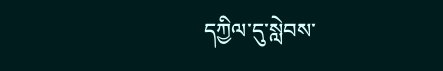དཀྱིལ་དུ་སླེབས་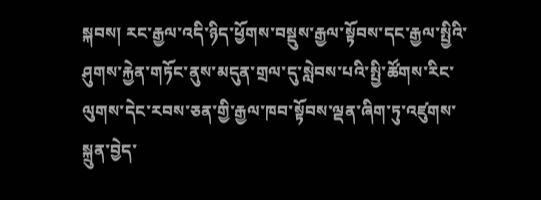སྐབས། རང་རྒྱལ་འདི་ཉིད་ཕྱོགས་བསྡུས་རྒྱལ་སྟོབས་དང་རྒྱལ་སྤྱིའི་ཤུགས་རྐྱེན་གཏོང་ནུས་མདུན་གྲལ་དུ་སླེབས་པའི་སྤྱི་ཚོགས་རིང་ལུགས་དེང་རབས་ཅན་གྱི་རྒྱལ་ཁབ་སྟོབས་ལྡན་ཞིག་ཏུ་འཛུགས་སྐྲུན་བྱེད་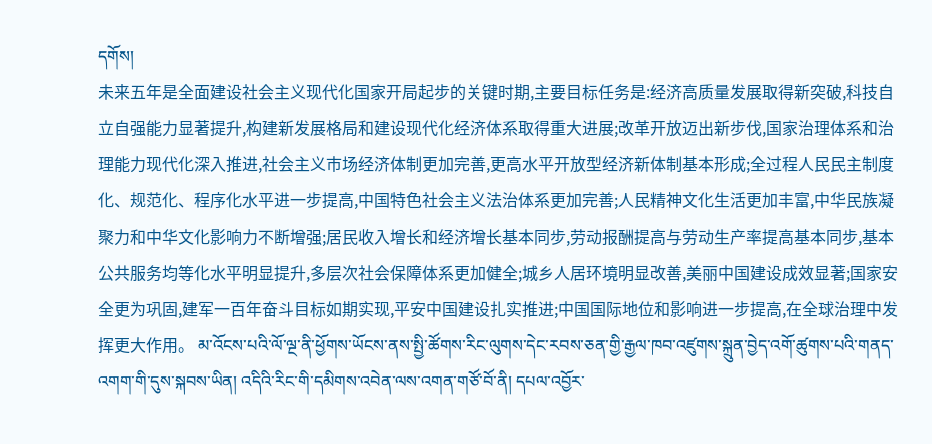དགོས།
未来五年是全面建设社会主义现代化国家开局起步的关键时期,主要目标任务是:经济高质量发展取得新突破,科技自立自强能力显著提升,构建新发展格局和建设现代化经济体系取得重大进展;改革开放迈出新步伐,国家治理体系和治理能力现代化深入推进,社会主义市场经济体制更加完善,更高水平开放型经济新体制基本形成;全过程人民民主制度化、规范化、程序化水平进一步提高,中国特色社会主义法治体系更加完善;人民精神文化生活更加丰富,中华民族凝聚力和中华文化影响力不断增强;居民收入增长和经济增长基本同步,劳动报酬提高与劳动生产率提高基本同步,基本公共服务均等化水平明显提升,多层次社会保障体系更加健全;城乡人居环境明显改善,美丽中国建设成效显著;国家安全更为巩固,建军一百年奋斗目标如期实现,平安中国建设扎实推进;中国国际地位和影响进一步提高,在全球治理中发挥更大作用。 མ་འོངས་པའི་ལོ་ལྔ་ནི་ཕྱོགས་ཡོངས་ནས་སྤྱི་ཚོགས་རིང་ལུགས་དེང་རབས་ཅན་གྱི་རྒྱལ་ཁབ་འཛུགས་སྐྲུན་བྱེད་འགོ་ཚུགས་པའི་གནད་འགག་གི་དུས་སྐབས་ཡིན། འདིའི་རིང་གི་དམིགས་འབེན་ལས་འགན་གཙོ་བོ་ནི། དཔལ་འབྱོར་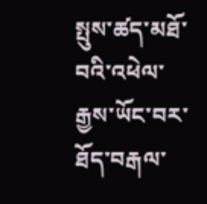སྤུས་ཚད་མཐོ་བའི་འཕེལ་རྒྱས་ཡོང་བར་ཐོད་བརྒལ་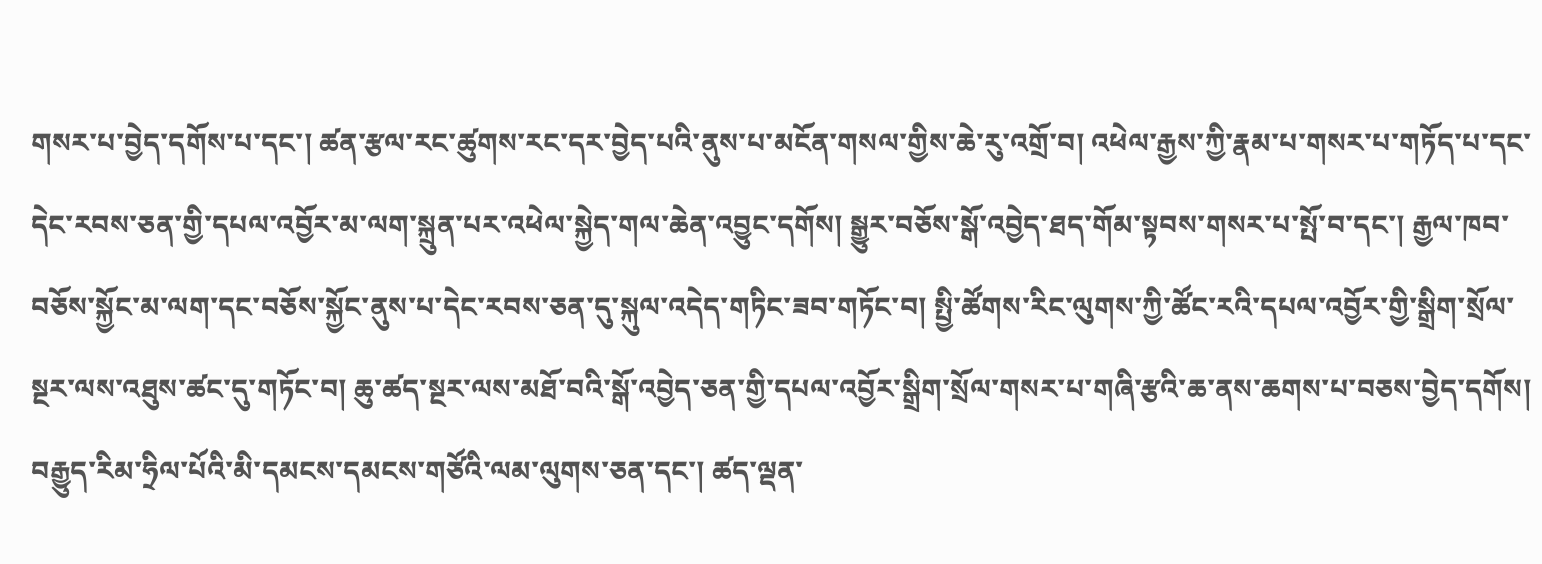གསར་པ་བྱེད་དགོས་པ་དང་། ཚན་རྩལ་རང་ཚུགས་རང་དར་བྱེད་པའི་ནུས་པ་མངོན་གསལ་གྱིས་ཆེ་རུ་འགྲོ་བ། འཕེལ་རྒྱས་ཀྱི་རྣམ་པ་གསར་པ་གཏོད་པ་དང་དེང་རབས་ཅན་གྱི་དཔལ་འབྱོར་མ་ལག་སྐྲུན་པར་འཕེལ་སྐྱེད་གལ་ཆེན་འབྱུང་དགོས། སྒྱུར་བཅོས་སྒོ་འབྱེད་ཐད་གོམ་སྟབས་གསར་པ་སྤོ་བ་དང་། རྒྱལ་ཁབ་བཅོས་སྐྱོང་མ་ལག་དང་བཅོས་སྐྱོང་ནུས་པ་དེང་རབས་ཅན་དུ་སྐུལ་འདེད་གཏིང་ཟབ་གཏོང་བ། སྤྱི་ཚོགས་རིང་ལུགས་ཀྱི་ཚོང་རའི་དཔལ་འབྱོར་གྱི་སྒྲིག་སྲོལ་སྔར་ལས་འཐུས་ཚང་དུ་གཏོང་བ། ཆུ་ཚད་སྔར་ལས་མཐོ་བའི་སྒོ་འབྱེད་ཅན་གྱི་དཔལ་འབྱོར་སྒྲིག་སྲོལ་གསར་པ་གཞི་རྩའི་ཆ་ནས་ཆགས་པ་བཅས་བྱེད་དགོས། བརྒྱུད་རིམ་ཧྲིལ་པོའི་མི་དམངས་དམངས་གཙོའི་ལམ་ལུགས་ཅན་དང་། ཚད་ལྡན་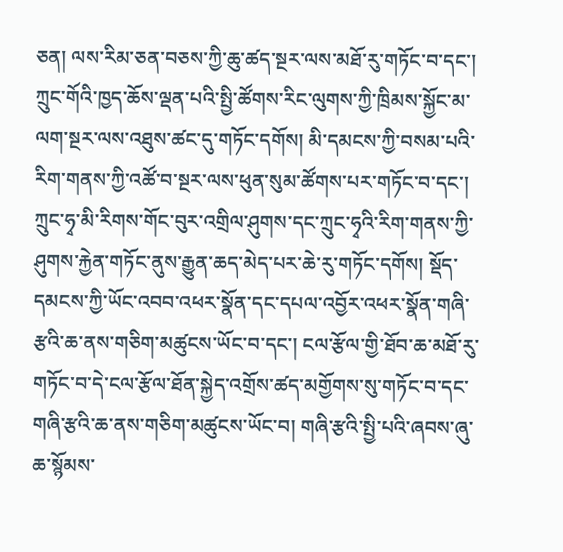ཅན། ལས་རིམ་ཅན་བཅས་ཀྱི་ཆུ་ཚད་སྔར་ལས་མཐོ་རུ་གཏོང་བ་དང་། ཀྲུང་གོའི་ཁྱད་ཆོས་ལྡན་པའི་སྤྱི་ཚོགས་རིང་ལུགས་ཀྱི་ཁྲིམས་སྐྱོང་མ་ལག་སྔར་ལས་འཐུས་ཚང་དུ་གཏོང་དགོས། མི་དམངས་ཀྱི་བསམ་པའི་རིག་གནས་ཀྱི་འཚོ་བ་སྔར་ལས་ཕུན་སུམ་ཚོགས་པར་གཏོང་བ་དང་། ཀྲུང་ཧྭ་མི་རིགས་གོང་བུར་འགྲིལ་ཤུགས་དང་ཀྲུང་ཧྭའི་རིག་གནས་ཀྱི་ཤུགས་རྐྱེན་གཏོང་ནུས་རྒྱུན་ཆད་མེད་པར་ཆེ་རུ་གཏོང་དགོས། སྡོད་དམངས་ཀྱི་ཡོང་འབབ་འཕར་སྣོན་དང་དཔལ་འབྱོར་འཕར་སྣོན་གཞི་རྩའི་ཆ་ནས་གཅིག་མཚུངས་ཡོང་བ་དང་། ངལ་རྩོལ་གྱི་ཐོབ་ཆ་མཐོ་རུ་གཏོང་བ་དེ་ངལ་རྩོལ་ཐོན་སྐྱེད་འགྲོས་ཚད་མགྱོགས་སུ་གཏོང་བ་དང་གཞི་རྩའི་ཆ་ནས་གཅིག་མཚུངས་ཡོང་བ། གཞི་རྩའི་སྤྱི་པའི་ཞབས་ཞུ་ཆ་སྙོམས་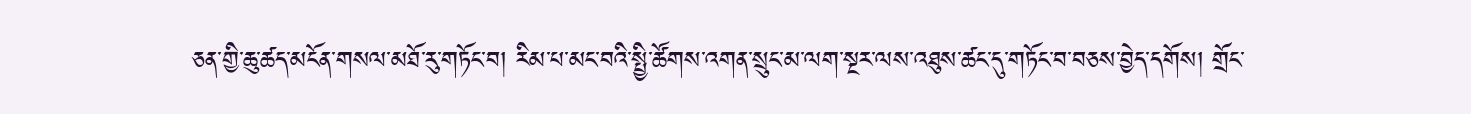ཅན་གྱི་ཆུ་ཚད་མངོན་གསལ་མཐོ་རུ་གཏོང་བ། རིམ་པ་མང་བའི་སྤྱི་ཚོགས་འགན་སྲུང་མ་ལག་སྔར་ལས་འཐུས་ཚང་དུ་གཏོང་བ་བཅས་བྱེད་དགོས། གྲོང་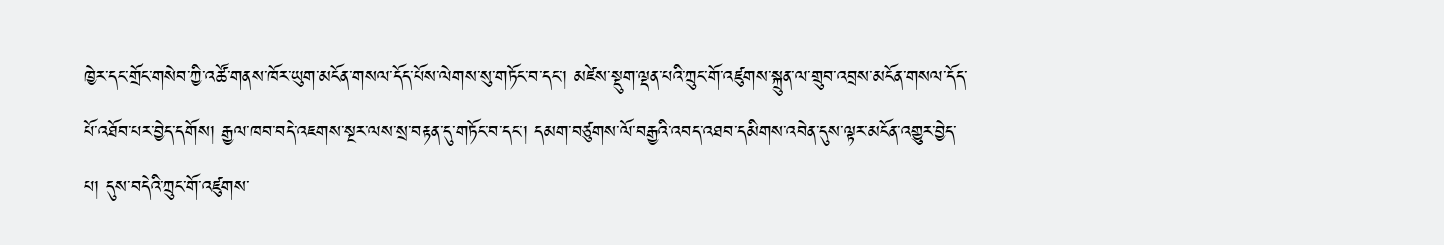ཁྱེར་དང་གྲོང་གསེབ་ཀྱི་འཚོ་གནས་ཁོར་ཡུག་མངོན་གསལ་དོད་པོས་ལེགས་སུ་གཏོང་བ་དང་། མཛེས་སྡུག་ལྡན་པའི་ཀྲུང་གོ་འཛུགས་སྐྲུན་ལ་གྲུབ་འབྲས་མངོན་གསལ་དོད་པོ་འཐོབ་པར་བྱེད་དགོས། རྒྱལ་ཁབ་བདེ་འཇགས་སྔར་ལས་སྲ་བརྟན་དུ་གཏོང་བ་དང་། དམག་བཙུགས་ལོ་བརྒྱའི་འབད་འཐབ་དམིགས་འབེན་དུས་ལྟར་མངོན་འགྱུར་བྱེད་པ། དུས་བདེའི་ཀྲུང་གོ་འཛུགས་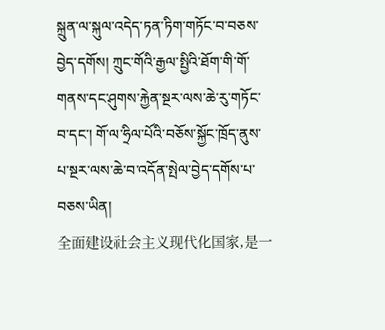སྐྲུན་ལ་སྐུལ་འདེད་ཏན་ཏིག་གཏོང་བ་བཅས་བྱེད་དགོས། ཀྲུང་གོའི་རྒྱལ་སྤྱིའི་ཐོག་གི་གོ་གནས་དང་ཤུགས་རྐྱེན་སྔར་ལས་ཆེ་རུ་གཏོང་བ་དང་། གོ་ལ་ཧྲིལ་པོའི་བཅོས་སྐྱོང་ཁྲོད་ནུས་པ་སྔར་ལས་ཆེ་བ་འདོན་སྤེལ་བྱེད་དགོས་པ་བཅས་ཡིན།
全面建设社会主义现代化国家,是一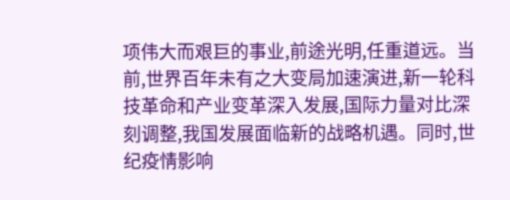项伟大而艰巨的事业,前途光明,任重道远。当前,世界百年未有之大变局加速演进,新一轮科技革命和产业变革深入发展,国际力量对比深刻调整,我国发展面临新的战略机遇。同时,世纪疫情影响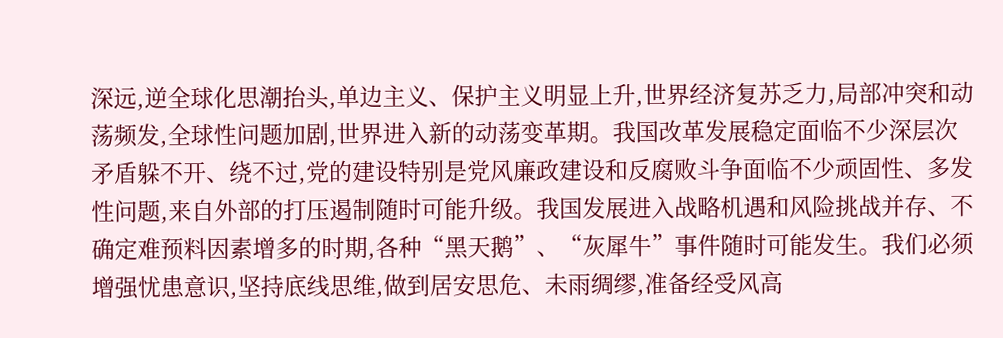深远,逆全球化思潮抬头,单边主义、保护主义明显上升,世界经济复苏乏力,局部冲突和动荡频发,全球性问题加剧,世界进入新的动荡变革期。我国改革发展稳定面临不少深层次矛盾躲不开、绕不过,党的建设特别是党风廉政建设和反腐败斗争面临不少顽固性、多发性问题,来自外部的打压遏制随时可能升级。我国发展进入战略机遇和风险挑战并存、不确定难预料因素增多的时期,各种“黑天鹅”、“灰犀牛”事件随时可能发生。我们必须增强忧患意识,坚持底线思维,做到居安思危、未雨绸缪,准备经受风高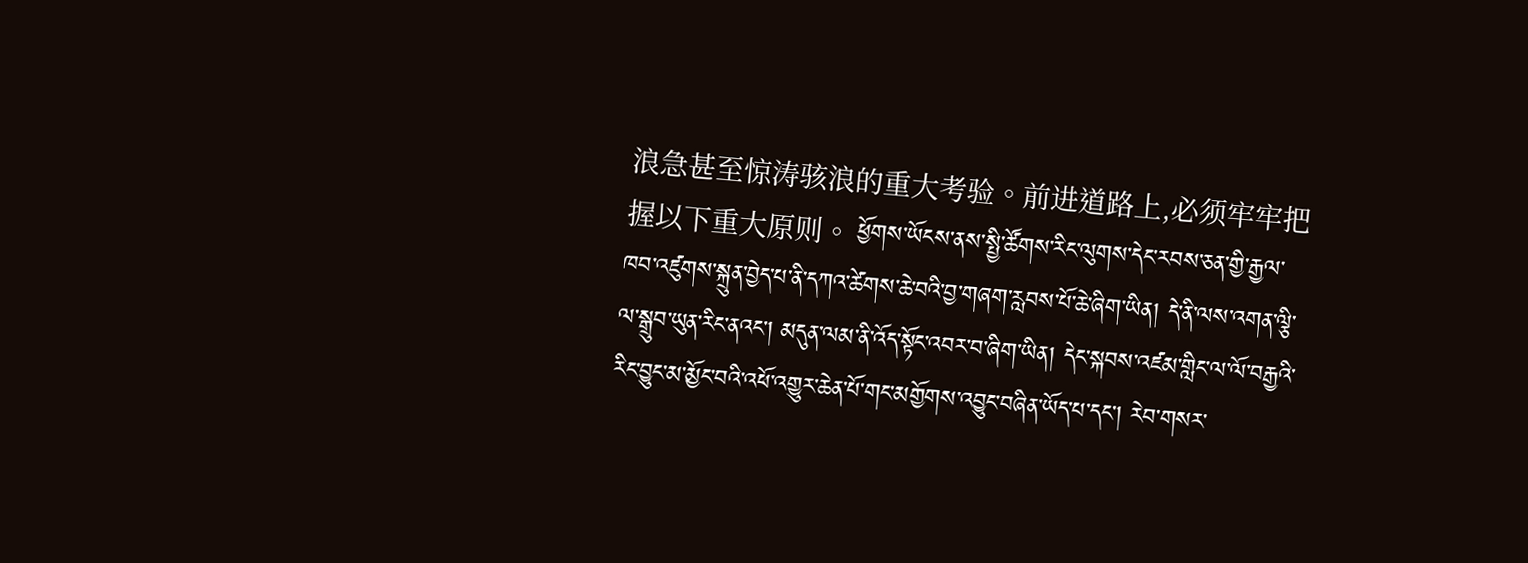浪急甚至惊涛骇浪的重大考验。前进道路上,必须牢牢把握以下重大原则。 ཕྱོགས་ཡོངས་ནས་སྤྱི་ཚོགས་རིང་ལུགས་དེང་རབས་ཅན་གྱི་རྒྱལ་ཁབ་འཛུགས་སྐྲུན་བྱེད་པ་ནི་དཀའ་ཚེགས་ཆེ་བའི་བྱ་གཞག་རླབས་པོ་ཆེ་ཞིག་ཡིན། དེ་ནི་ལས་འགན་ལྕི་ལ་སྒྲུབ་ཡུན་རིང་ནའང་། མདུན་ལམ་ནི་འོད་སྟོང་འབར་བ་ཞིག་ཡིན། དེང་སྐབས་འཛམ་གླིང་ལ་ལོ་བརྒྱའི་རིང་བྱུང་མ་མྱོང་བའི་འཕོ་འགྱུར་ཆེན་པོ་གང་མགྱོགས་འབྱུང་བཞིན་ཡོད་པ་དང་། རེབ་གསར་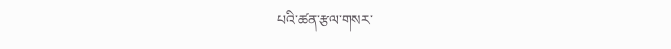པའི་ཚན་རྩལ་གསར་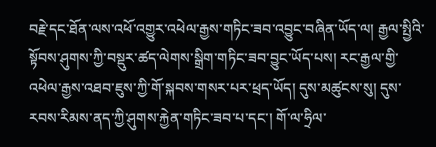བརྗེ་དང་ཐོན་ལས་འཕོ་འགྱུར་འཕེལ་རྒྱས་གཏིང་ཟབ་འབྱུང་བཞིན་ཡོད་ལ། རྒྱལ་སྤྱིའི་སྟོབས་ཤུགས་ཀྱི་བསྡུར་ཚད་ལེགས་སྒྲིག་གཏིང་ཟབ་བྱུང་ཡོད་པས། རང་རྒྱལ་གྱི་འཕེལ་རྒྱས་འཐབ་ཇུས་ཀྱི་གོ་སྐབས་གསར་པར་ཕྲད་ཡོད། དུས་མཚུངས་སུ། དུས་རབས་རིམས་ནད་ཀྱི་ཤུགས་རྐྱེན་གཏིང་ཟབ་པ་དང་། གོ་ལ་ཧྲིལ་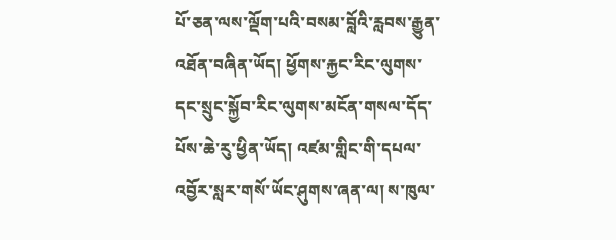པོ་ཅན་ལས་ལྡོག་པའི་བསམ་བློའི་རླབས་རྒྱུན་འཐོན་བཞིན་ཡོད། ཕྱོགས་རྐྱང་རིང་ལུགས་དང་སྲུང་སྐྱོབ་རིང་ལུགས་མངོན་གསལ་དོད་པོས་ཆེ་རུ་ཕྱིན་ཡོད། འཛམ་གླིང་གི་དཔལ་འབྱོར་སླར་གསོ་ཡོང་ཤུགས་ཞན་ལ། ས་ཁུལ་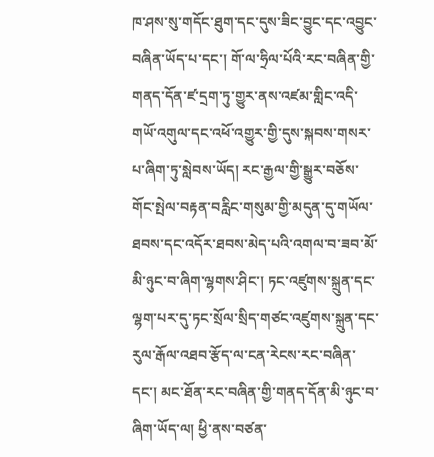ཁ་ཤས་སུ་གདོང་ཐུག་དང་དུས་ཟིང་བྱུང་དང་འབྱུང་བཞིན་ཡོད་པ་དང་། གོ་ལ་ཧྲིལ་པོའི་རང་བཞིན་གྱི་གནད་དོན་ཛ་དྲག་ཏུ་གྱུར་ནས་འཛམ་གླིང་འདི་གཡོ་འགུལ་དང་འཕོ་འགྱུར་གྱི་དུས་སྐབས་གསར་པ་ཞིག་ཏུ་སླེབས་ཡོད། རང་རྒྱལ་གྱི་སྒྱུར་བཅོས་གོང་སྤེལ་བརྟན་བརླིང་གསུམ་གྱི་མདུན་དུ་གཡོལ་ཐབས་དང་འདོར་ཐབས་མེད་པའི་འགལ་བ་ཟབ་མོ་མི་ཉུང་བ་ཞིག་ལྷགས་ཤིང་། ཏང་འཛུགས་སྐྲུན་དང་ལྷག་པར་དུ་ཏང་སྲོལ་སྲིད་གཙང་འཛུགས་སྐྲུན་དང་རུལ་རྒོལ་འཐབ་རྩོད་ལ་ངན་རེངས་རང་བཞིན་དང་། མང་ཐོན་རང་བཞིན་གྱི་གནད་དོན་མི་ཉུང་བ་ཞིག་ཡོད་ལ། ཕྱི་ནས་བཙན་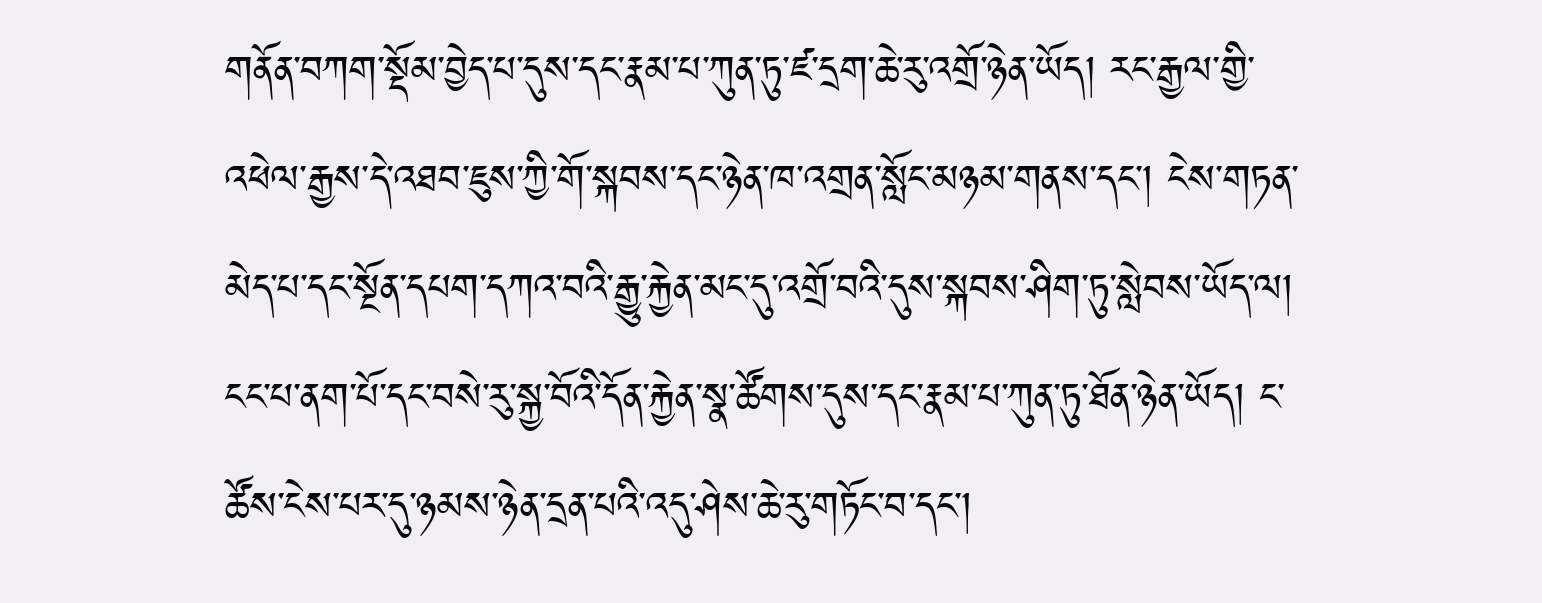གནོན་བཀག་སྡོམ་བྱེད་པ་དུས་དང་རྣམ་པ་ཀུན་ཏུ་ཛ་དྲག་ཆེ་རུ་འགྲོ་ཉེན་ཡོད། རང་རྒྱལ་གྱི་འཕེལ་རྒྱས་དེ་འཐབ་ཇུས་ཀྱི་གོ་སྐབས་དང་ཉེན་ཁ་འགྲན་སློང་མཉམ་གནས་དང་། ངེས་གཏན་མེད་པ་དང་སྔོན་དཔག་དཀའ་བའི་རྒྱུ་རྐྱེན་མང་དུ་འགྲོ་བའི་དུས་སྐབས་ཤིག་ཏུ་སླེབས་ཡོད་ལ། ངང་པ་ནག་པོ་དང་བསེ་རུ་སྐྱ་བོའི་དོན་རྐྱེན་སྣ་ཚོགས་དུས་དང་རྣམ་པ་ཀུན་ཏུ་ཐོན་ཉེན་ཡོད། ང་ཚོས་ངེས་པར་དུ་ཉམས་ཉེན་དྲན་པའི་འདུ་ཤེས་ཆེ་རུ་གཏོང་བ་དང་།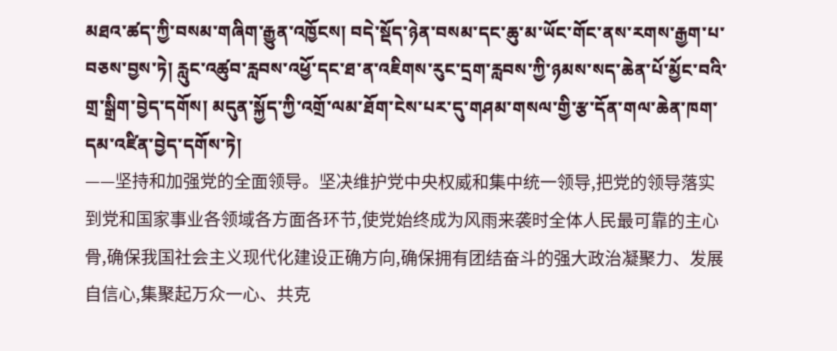མཐའ་ཚད་ཀྱི་བསམ་གཞིག་རྒྱུན་འཁྱོངས། བདེ་སྡོད་ཉེན་བསམ་དང་ཆུ་མ་ཡོང་གོང་ནས་རགས་རྒྱག་པ་བཅས་བྱས་ཏེ། རླུང་འཚུབ་རླབས་འཕྱོ་དང་ཐ་ན་འཇིགས་རུང་དྲག་རླབས་ཀྱི་ཉམས་སད་ཆེན་པོ་མྱོང་བའི་གྲ་སྒྲིག་བྱེད་དགོས། མདུན་སྐྱོད་ཀྱི་འགྲོ་ལམ་ཐོག་ངེས་པར་དུ་གཤམ་གསལ་གྱི་རྩ་དོན་གལ་ཆེན་ཁག་དམ་འཛིན་བྱེད་དགོས་ཏེ།
——坚持和加强党的全面领导。坚决维护党中央权威和集中统一领导,把党的领导落实到党和国家事业各领域各方面各环节,使党始终成为风雨来袭时全体人民最可靠的主心骨,确保我国社会主义现代化建设正确方向,确保拥有团结奋斗的强大政治凝聚力、发展自信心,集聚起万众一心、共克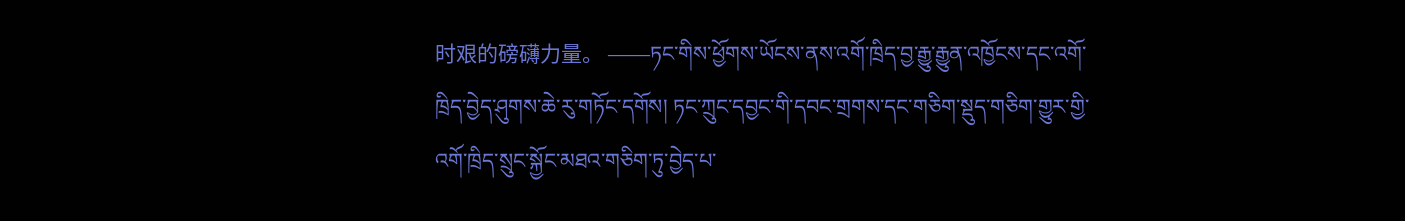时艰的磅礴力量。 ——ཏང་གིས་ཕྱོགས་ཡོངས་ནས་འགོ་ཁྲིད་བྱ་རྒྱུ་རྒྱུན་འཁྱོངས་དང་འགོ་ཁྲིད་བྱེད་ཤུགས་ཆེ་རུ་གཏོང་དགོས། ཏང་ཀྲུང་དབྱང་གི་དབང་གྲགས་དང་གཅིག་སྡུད་གཅིག་གྱུར་གྱི་འགོ་ཁྲིད་སྲུང་སྐྱོང་མཐའ་གཅིག་ཏུ་བྱེད་པ་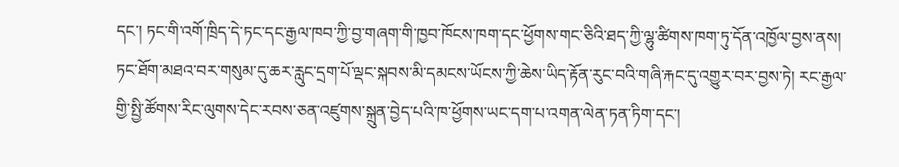དང་། ཏང་གི་འགོ་ཁྲིད་དེ་ཏང་དང་རྒྱལ་ཁབ་ཀྱི་བྱ་གཞག་གི་ཁྱབ་ཁོངས་ཁག་དང་ཕྱོགས་གང་ཅིའི་ཐད་ཀྱི་ལྷུ་ཚིགས་ཁག་ཏུ་དོན་འཁྱོལ་བྱས་ནས། ཏང་ཐོག་མཐའ་བར་གསུམ་དུ་ཆར་རླུང་དྲག་པོ་ལྡང་སྐབས་མི་དམངས་ཡོངས་ཀྱི་ཆེས་ཡིད་རྟོན་རུང་བའི་གཞི་རྐང་དུ་འགྱུར་བར་བྱས་ཏེ། རང་རྒྱལ་གྱི་སྤྱི་ཚོགས་རིང་ལུགས་དེང་རབས་ཅན་འཛུགས་སྐྲུན་བྱེད་པའི་ཁ་ཕྱོགས་ཡང་དག་པ་འགན་ལེན་ཏན་ཏིག་དང་།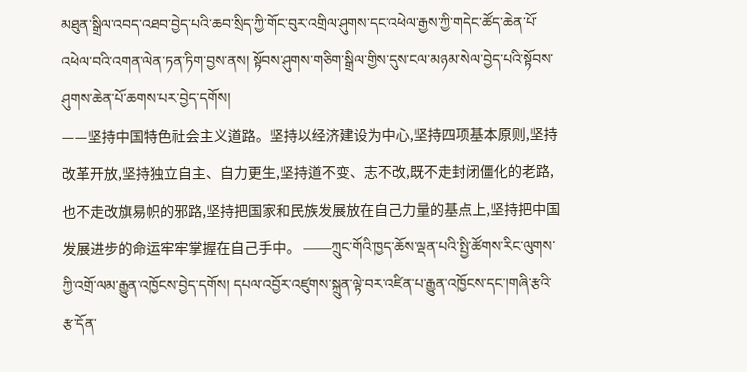མཐུན་སྒྲིལ་འབད་འཐབ་བྱེད་པའི་ཆབ་སྲིད་ཀྱི་གོང་བུར་འགྲིལ་ཤུགས་དང་འཕེལ་རྒྱས་ཀྱི་གདེང་ཚོད་ཆེན་པོ་འཕེལ་བའི་འགན་ལེན་ཏན་ཏིག་བྱས་ནས། སྟོབས་ཤུགས་གཅིག་སྒྲིལ་གྱིས་དུས་ངལ་མཉམ་སེལ་བྱེད་པའི་སྟོབས་ཤུགས་ཆེན་པོ་ཆགས་པར་བྱེད་དགོས།
——坚持中国特色社会主义道路。坚持以经济建设为中心,坚持四项基本原则,坚持改革开放,坚持独立自主、自力更生,坚持道不变、志不改,既不走封闭僵化的老路,也不走改旗易帜的邪路,坚持把国家和民族发展放在自己力量的基点上,坚持把中国发展进步的命运牢牢掌握在自己手中。 ——ཀྲུང་གོའི་ཁྱད་ཆོས་ལྡན་པའི་སྤྱི་ཚོགས་རིང་ལུགས་ཀྱི་འགྲོ་ལམ་རྒྱུན་འཁྱོངས་བྱེད་དགོས། དཔལ་འབྱོར་འཛུགས་སྐྲུན་ལྟེ་བར་འཛིན་པ་རྒྱུན་འཁྱོངས་དང་།གཞི་རྩའི་རྩ་དོན་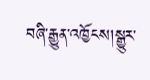བཞི་རྒྱུན་འཁྱོངས།སྒྱུར་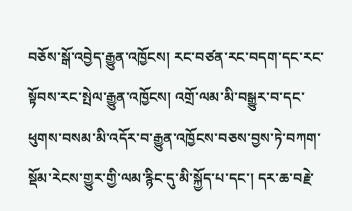བཅོས་སྒོ་འབྱེད་རྒྱུན་འཁྱོངས། རང་བཙན་རང་བདག་དང་རང་སྟོབས་རང་སྤེལ་རྒྱུན་འཁྱོངས། འགྲོ་ལམ་མི་བསྒྱུར་བ་དང་ཕུགས་བསམ་མི་འདོར་བ་རྒྱུན་འཁྱོངས་བཅས་བྱས་ཏེ་བཀག་སྡོམ་རེངས་གྱུར་གྱི་ལམ་རྙིང་དུ་མི་སྐྱོད་པ་དང་། དར་ཆ་བརྗེ་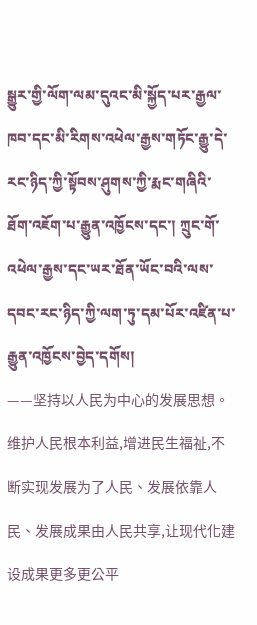སྒྱུར་གྱི་ལོག་ལམ་དུའང་མི་སྐྱོད་པར་རྒྱལ་ཁབ་དང་མི་རིགས་འཕེལ་རྒྱས་གཏོང་རྒྱུ་དེ་རང་ཉིད་ཀྱི་སྟོབས་ཤུགས་ཀྱི་རྨང་གཞིའི་ཐོག་འཇོག་པ་རྒྱུན་འཁྱོངས་དང་། ཀྲུང་གོ་འཕེལ་རྒྱས་དང་ཡར་ཐོན་ཡོང་བའི་ལས་དབང་རང་ཉིད་ཀྱི་ལག་ཏུ་དམ་པོར་འཛིན་པ་རྒྱུན་འཁྱོངས་བྱེད་དགོས།
——坚持以人民为中心的发展思想。维护人民根本利益,增进民生福祉,不断实现发展为了人民、发展依靠人民、发展成果由人民共享,让现代化建设成果更多更公平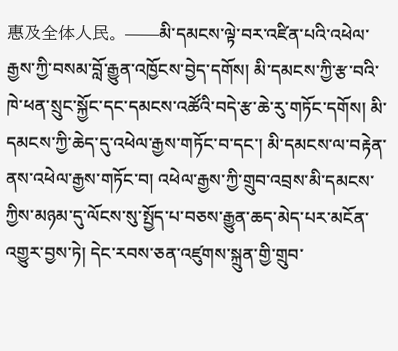惠及全体人民。 ——མི་དམངས་ལྟེ་བར་འཛིན་པའི་འཕེལ་རྒྱས་ཀྱི་བསམ་བློ་རྒྱུན་འཁྱོངས་བྱེད་དགོས། མི་དམངས་ཀྱི་རྩ་བའི་ཁེ་ཕན་སྲུང་སྐྱོང་དང་དམངས་འཚོའི་བདེ་རྩ་ཆེ་རུ་གཏོང་དགོས། མི་དམངས་ཀྱི་ཆེད་དུ་འཕེལ་རྒྱས་གཏོང་བ་དང་། མི་དམངས་ལ་བརྟེན་ནས་འཕེལ་རྒྱས་གཏོང་བ། འཕེལ་རྒྱས་ཀྱི་གྲུབ་འབྲས་མི་དམངས་ཀྱིས་མཉམ་དུ་ལོངས་སུ་སྤྱོད་པ་བཅས་རྒྱུན་ཆད་མེད་པར་མངོན་འགྱུར་བྱས་ཏེ། དེང་རབས་ཅན་འཛུགས་སྐྲུན་གྱི་གྲུབ་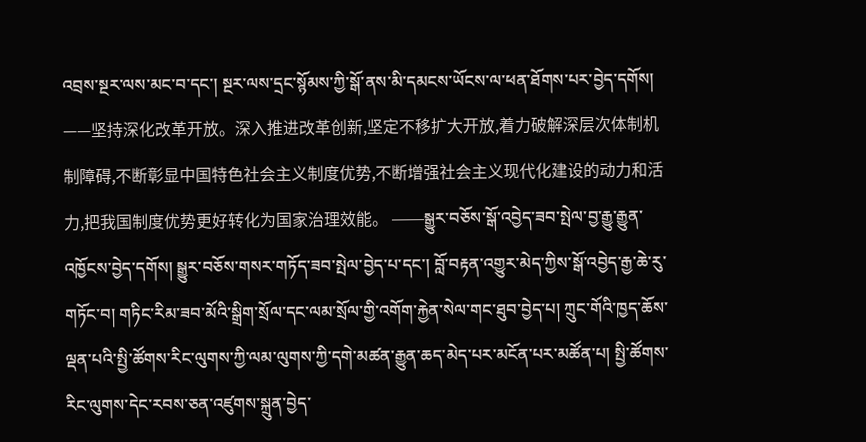འབྲས་སྔར་ལས་མང་བ་དང་། སྔར་ལས་དྲང་སྙོམས་ཀྱི་སྒོ་ནས་མི་དམངས་ཡོངས་ལ་ཕན་ཐོགས་པར་བྱེད་དགོས།
——坚持深化改革开放。深入推进改革创新,坚定不移扩大开放,着力破解深层次体制机制障碍,不断彰显中国特色社会主义制度优势,不断增强社会主义现代化建设的动力和活力,把我国制度优势更好转化为国家治理效能。 ——སྒྱུར་བཅོས་སྒོ་འབྱེད་ཟབ་སྤེལ་བྱ་རྒྱུ་རྒྱུན་འཁྱོངས་བྱེད་དགོས། སྒྱུར་བཅོས་གསར་གཏོད་ཟབ་སྤེལ་བྱེད་པ་དང་། བློ་བརྟན་འགྱུར་མེད་ཀྱིས་སྒོ་འབྱེད་རྒྱ་ཆེ་རུ་གཏོང་བ། གཏིང་རིམ་ཟབ་མོའི་སྒྲིག་སྲོལ་དང་ལམ་སྲོལ་གྱི་འགོག་རྐྱེན་སེལ་གང་ཐུབ་བྱེད་པ། ཀྲུང་གོའི་ཁྱད་ཆོས་ལྡན་པའི་སྤྱི་ཚོགས་རིང་ལུགས་ཀྱི་ལམ་ལུགས་ཀྱི་དགེ་མཚན་རྒྱུན་ཆད་མེད་པར་མངོན་པར་མཚོན་པ། སྤྱི་ཚོགས་རིང་ལུགས་དེང་རབས་ཅན་འཛུགས་སྐྲུན་བྱེད་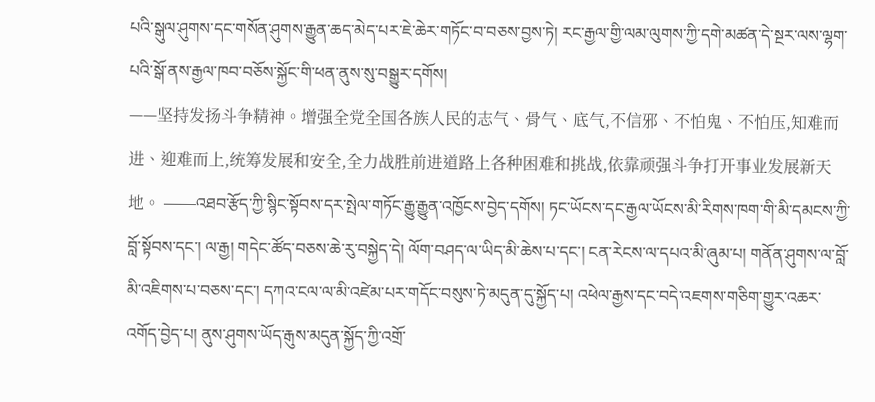པའི་སྒུལ་ཤུགས་དང་གསོན་ཤུགས་རྒྱུན་ཆད་མེད་པར་ཇེ་ཆེར་གཏོང་བ་བཅས་བྱས་ཏེ། རང་རྒྱལ་གྱི་ལམ་ལུགས་ཀྱི་དགེ་མཚན་དེ་སྔར་ལས་ལྷག་པའི་སྒོ་ནས་རྒྱལ་ཁབ་བཅོས་སྐྱོང་གི་ཕན་ནུས་སུ་བསྒྱུར་དགོས།
——坚持发扬斗争精神。增强全党全国各族人民的志气、骨气、底气,不信邪、不怕鬼、不怕压,知难而进、迎难而上,统筹发展和安全,全力战胜前进道路上各种困难和挑战,依靠顽强斗争打开事业发展新天地。 ——འཐབ་རྩོད་ཀྱི་སྙིང་སྟོབས་དར་སྤེལ་གཏོང་རྒྱུ་རྒྱུན་འཁྱོངས་བྱེད་དགོས། ཏང་ཡོངས་དང་རྒྱལ་ཡོངས་མི་རིགས་ཁག་གི་མི་དམངས་ཀྱི་བློ་སྟོབས་དང་། ལ་རྒྱ། གདེང་ཚོད་བཅས་ཆེ་རུ་བསྐྱེད་དེ། ལོག་བཤད་ལ་ཡིད་མི་ཆེས་པ་དང་། ངན་རེངས་ལ་དཔའ་མི་ཞུམ་པ། གནོན་ཤུགས་ལ་བློ་མི་འཇིགས་པ་བཅས་དང་། དཀའ་ངལ་ལ་མི་འཛེམ་པར་གདོང་བསུས་ཏེ་མདུན་དུ་སྐྱོད་པ། འཕེལ་རྒྱས་དང་བདེ་འཇགས་གཅིག་གྱུར་འཆར་འགོད་བྱེད་པ། ནུས་ཤུགས་ཡོད་རྒུས་མདུན་སྐྱོད་ཀྱི་འགྲོ་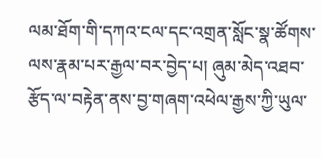ལམ་ཐོག་གི་དཀའ་ངལ་དང་འགྲན་སློང་སྣ་ཚོགས་ལས་རྣམ་པར་རྒྱལ་བར་བྱེད་པ། ཞུམ་མེད་འཐབ་རྩོད་ལ་བརྟེན་ནས་བྱ་གཞག་འཕེལ་རྒྱས་ཀྱི་ཡུལ་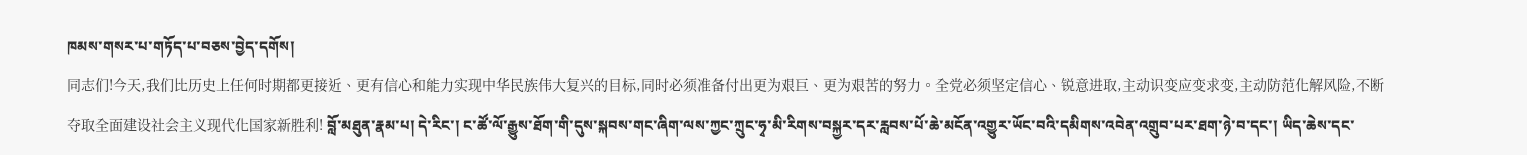ཁམས་གསར་པ་གཏོད་པ་བཅས་བྱེད་དགོས།
同志们!今天,我们比历史上任何时期都更接近、更有信心和能力实现中华民族伟大复兴的目标,同时必须准备付出更为艰巨、更为艰苦的努力。全党必须坚定信心、锐意进取,主动识变应变求变,主动防范化解风险,不断夺取全面建设社会主义现代化国家新胜利! བློ་མཐུན་རྣམ་པ། དེ་རིང་། ང་ཚོ་ལོ་རྒྱུས་ཐོག་གི་དུས་སྐབས་གང་ཞིག་ལས་ཀྱང་ཀྲུང་ཧྭ་མི་རིགས་བསྐྱར་དར་རླབས་པོ་ཆེ་མངོན་འགྱུར་ཡོང་བའི་དམིགས་འབེན་འགྲུབ་པར་ཐག་ཉེ་བ་དང་། ཡིད་ཆེས་དང་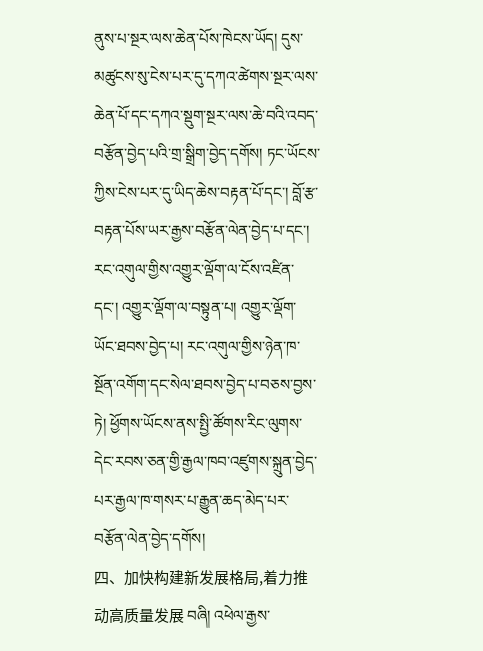ནུས་པ་སྔར་ལས་ཆེན་པོས་ཁེངས་ཡོད། དུས་མཚུངས་སུ་ངེས་པར་དུ་དཀའ་ཚེགས་སྔར་ལས་ཆེན་པོ་དང་དཀའ་སྡུག་སྔར་ལས་ཆེ་བའི་འབད་བརྩོན་བྱེད་པའི་གྲ་སྒྲིག་བྱེད་དགོས། ཏང་ཡོངས་ཀྱིས་ངེས་པར་དུ་ཡིད་ཆེས་བརྟན་པོ་དང་། བློ་རྩ་བརྟན་པོས་ཡར་རྒྱས་བརྩོན་ལེན་བྱེད་པ་དང་། རང་འགུལ་གྱིས་འགྱུར་ལྡོག་ལ་ངོས་འཛིན་དང་། འགྱུར་ལྡོག་ལ་བསྟུན་པ། འགྱུར་ལྡོག་ཡོང་ཐབས་བྱེད་པ། རང་འགུལ་གྱིས་ཉེན་ཁ་སྔོན་འགོག་དང་སེལ་ཐབས་བྱེད་པ་བཅས་བྱས་ཏེ། ཕྱོགས་ཡོངས་ནས་སྤྱི་ཚོགས་རིང་ལུགས་དེང་རབས་ཅན་གྱི་རྒྱལ་ཁབ་འཛུགས་སྐྲུན་བྱེད་པར་རྒྱལ་ཁ་གསར་པ་རྒྱུན་ཆད་མེད་པར་བརྩོན་ལེན་བྱེད་དགོས།
四、加快构建新发展格局,着力推动高质量发展 བཞི། འཕེལ་རྒྱས་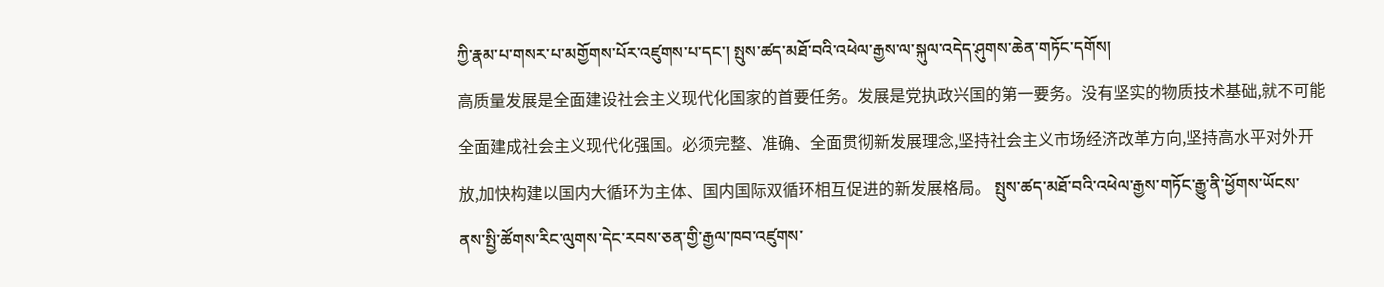ཀྱི་རྣམ་པ་གསར་པ་མགྱོགས་པོར་འཛུགས་པ་དང་། སྤུས་ཚད་མཐོ་བའི་འཕེལ་རྒྱས་ལ་སྐུལ་འདེད་ཤུགས་ཆེན་གཏོང་དགོས།
高质量发展是全面建设社会主义现代化国家的首要任务。发展是党执政兴国的第一要务。没有坚实的物质技术基础,就不可能全面建成社会主义现代化强国。必须完整、准确、全面贯彻新发展理念,坚持社会主义市场经济改革方向,坚持高水平对外开放,加快构建以国内大循环为主体、国内国际双循环相互促进的新发展格局。 སྤུས་ཚད་མཐོ་བའི་འཕེལ་རྒྱས་གཏོང་རྒྱུ་ནི་ཕྱོགས་ཡོངས་ནས་སྤྱི་ཚོགས་རིང་ལུགས་དེང་རབས་ཅན་གྱི་རྒྱལ་ཁབ་འཛུགས་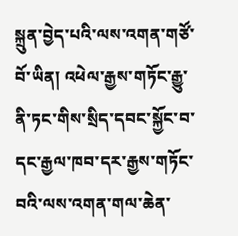སྐྲུན་བྱེད་པའི་ལས་འགན་གཙོ་བོ་ཡིན། འཕེལ་རྒྱས་གཏོང་རྒྱུ་ནི་ཏང་གིས་སྲིད་དབང་སྐྱོང་བ་དང་རྒྱལ་ཁབ་དར་རྒྱས་གཏོང་བའི་ལས་འགན་གལ་ཆེན་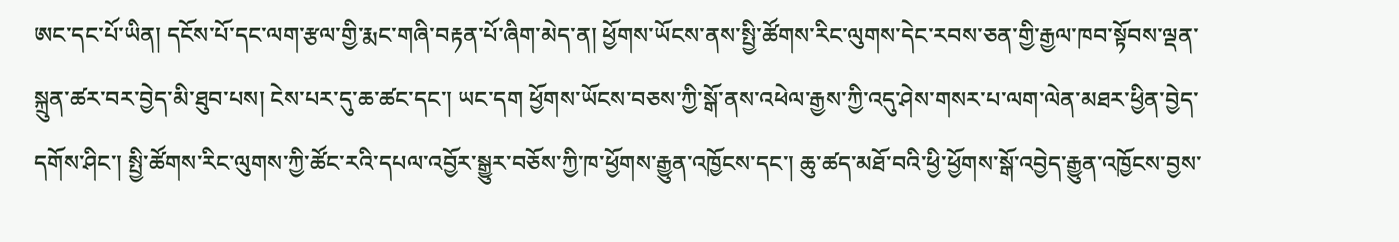ཨང་དང་པོ་ཡིན། དངོས་པོ་དང་ལག་རྩལ་གྱི་རྨང་གཞི་བརྟན་པོ་ཞིག་མེད་ན། ཕྱོགས་ཡོངས་ནས་སྤྱི་ཚོགས་རིང་ལུགས་དེང་རབས་ཅན་གྱི་རྒྱལ་ཁབ་སྟོབས་ལྡན་སྐྲུན་ཚར་བར་བྱེད་མི་ཐུབ་པས། ངེས་པར་དུ་ཆ་ཚང་དང་། ཡང་དག ཕྱོགས་ཡོངས་བཅས་ཀྱི་སྒོ་ནས་འཕེལ་རྒྱས་ཀྱི་འདུ་ཤེས་གསར་པ་ལག་ལེན་མཐར་ཕྱིན་བྱེད་དགོས་ཤིང་། སྤྱི་ཚོགས་རིང་ལུགས་ཀྱི་ཚོང་རའི་དཔལ་འབྱོར་སྒྱུར་བཅོས་ཀྱི་ཁ་ཕྱོགས་རྒྱུན་འཁྱོངས་དང་། ཆུ་ཚད་མཐོ་བའི་ཕྱི་ཕྱོགས་སྒོ་འབྱེད་རྒྱུན་འཁྱོངས་བྱས་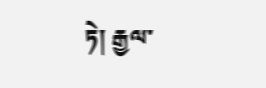ཏེ། རྒྱལ་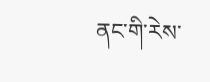ནང་གི་རེས་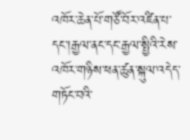འཁོར་ཆེན་པོ་གཙོ་བོར་འཛིན་པ་དང་།རྒྱལ་ནང་དང་རྒྱལ་སྤྱིའི་རེས་འཁོར་གཉིས་ཕན་ཚུན་སྐུལ་འདེད་གཏོང་བའི་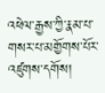འཕེལ་རྒྱས་ཀྱི་རྣམ་པ་གསར་པ་མགྱོགས་པོར་འཛུགས་དགོས།